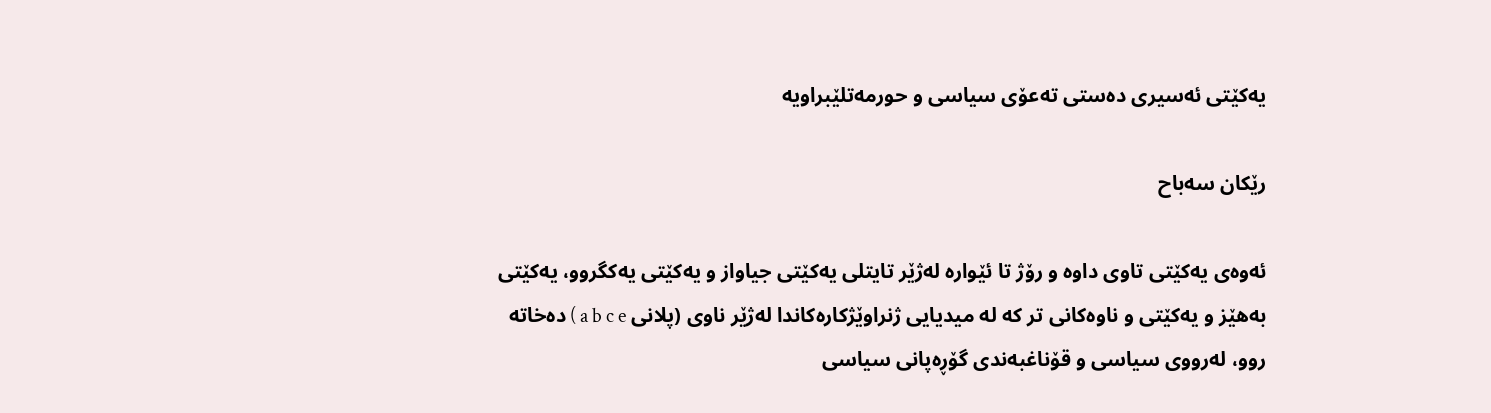یه‌كێتی ئه‌سیری ده‌ستی ته‌عۆی سیاسی و حورمه‌تلێبراویه

رێكان سه‌باح

ئه‌وه‌ی یه‌كێتی تاوی داوه‌ و رۆژ تا ئێواره‌ له‌ژێر تایتلی یه‌كێتی جیاواز و یه‌كێتی یه‌كگروو، یه‌كێتی به‌هێز و یه‌كێتی و ناوه‌كانی تر كه‌ له‌ میدیایی ژنراوێژكاره‌كاندا له‌ژێر ناوی (پلانی a b c e ) ده‌خاته‌ روو، له‌رووی سیاسی و قۆناغبه‌ندی گۆڕه‌پانی سیاسی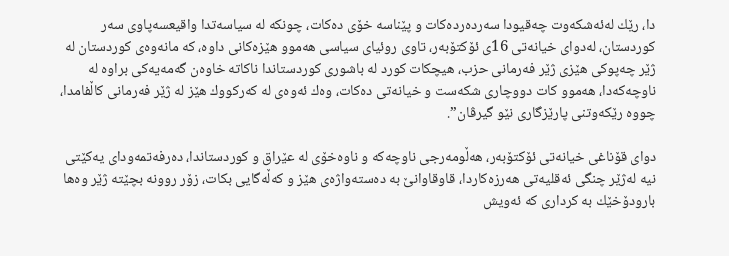دا، رێك له‌ئه‌شكه‌وت چه‌قیودا سه‌رده‌رده‌كات و پێناسه‌ خۆی ده‌كات، چونكه‌ له‌ سیاسه‌تدا واقیعسه‌پاوی سه‌ر كوردستان، له‌دوای خیانه‌تی 16ی ئۆكتۆبه‌ر، تاوی روئیای سیاسی هه‌موو هێزه‌كانی داوه‌، كه‌ مانه‌وه‌ی كوردستان له‌ ژێر چه‌پوكی هێزی ژێر فه‌رمانی حزب، هیچكات كورد له‌ باشوری كوردستاندا ناكاته‌ خاوه‌ن گه‌مه‌یه‌كی براوه‌ له‌ ناوچه‌كه‌دا، هه‌موو كات دووچاری شكه‌ست و خیانه‌تی ده‌كات، وه‌ك ئه‌وه‌ی له‌ كه‌ركووك هێز له‌ ژێر فه‌رمانی كاڵفامدا، چووه‌ رێكه‌وتنی پارێزگاری نێو گیرڤان”.

دوای قۆناغی خیانه‌تی ئۆكتۆبه‌ر، هه‌ڵومه‌رجی ناوچه‌كه‌ و ناوه‌خۆی له‌ عێراق و كوردستاندا، ده‌رفه‌تمه‌ودای یه‌كێتی نیه‌ له‌ژێر چنگی ئه‌قلیه‌تی هه‌رزه‌كاردا، قاوقاوانێ به‌ ده‌سته‌واژه‌ی هێز و كه‌ڵه‌گایی بكات، زۆر روونه‌ بچێته‌ ژێر وه‌ها بارودۆخێك به‌ كرداری كه‌ ئه‌ویش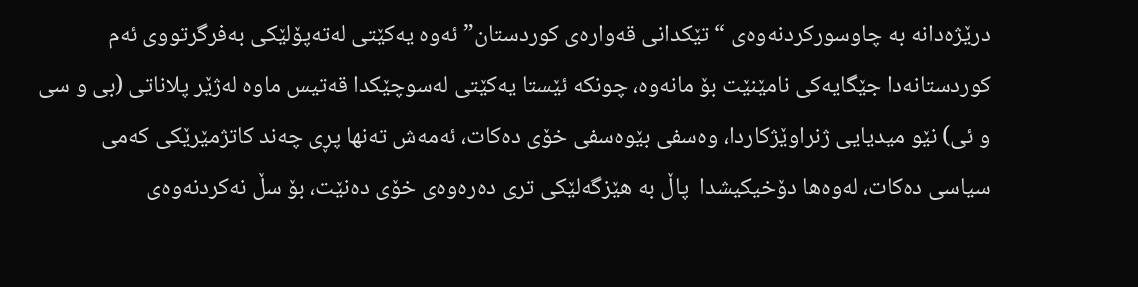درێژه‌دانه‌ به‌ چاوسوركردنه‌وه‌ی “تێكدانی قه‌واره‌ی كوردستان” ئه‌وه‌ یه‌كێتی له‌ته‌پۆلێكی به‌فرگرتووی ئه‌م كوردستانه‌دا جێگایه‌كی نامێنێت بۆ مانه‌وه‌، چونكه‌ ئێستا یه‌كێتی له‌سوچێكدا قه‌تیس ماوه‌ له‌ژێر پلاناتی (بی و سی و ئی) نێو میدیایی ژنراوێژكاردا، وه‌سفی بێوه‌سفی خۆی ده‌كات، ئه‌مه‌ش ته‌نها پڕی چه‌ند كاتژمێرێكی كه‌می سیاسی ده‌كات، له‌وه‌ها دۆخیكیشدا  پاڵ به‌ هێزگه‌لێكی تری ده‌ره‌وه‌ی خۆی ده‌نێت، بۆ سڵ نه‌كردنه‌وه‌ی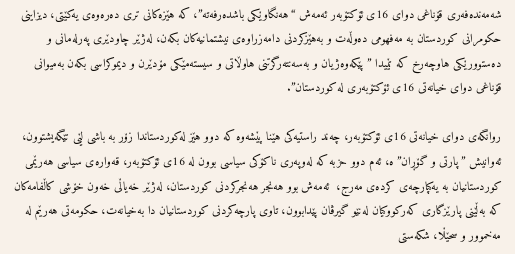شه‌مه‌نده‌فه‌ری قۆناغی دوای 16ی ئۆكتۆبه‌ر ئه‌مه‌ش “هه‌نگاوێكی باشده‌رفه‌ته‌”، كه‌ هێزه‌كانی تری ده‌ره‌وه‌ی یه‌كێتی، دیزاینی حكومرانی كوردستان به‌ مه‌فهومی ده‌وڵه‌ت و به‌هێزكردنی دامه‌زراوه‌ی نیشتمانیه‌كان بكه‌ن، له‌ژێر چاودێری په‌رله‌مانی و ده‌ستوورێكی هاوچه‌رخ كه‌ تێیدا ” پێكه‌وه‌ژیان و به‌سه‌نته‌رگرتنی هاوڵاتی و سیسته‌مێكی مۆدێرن و دیموكراسی بكه‌ن به‌میوانی قۆناغی دوای خیانه‌تی 16ی ئۆكتۆبه‌ری له‌ كوردستان”.

روانگه‌ی دوای خیانه‌تی 16ی ئۆكتۆبه‌ر، چه‌ند راستیه‌كی هێنا پێشه‌وه‌ كه‌ دوو هێز له‌كوردستاندا زۆر به‌ باشی لێی تێگه‌یشتوون، ئه‌وانیش ” پارتی و گۆڕان”ه‌، ئه‌م دوو حزبه‌ كه‌ له‌وپه‌ری ناكۆكی سیاسی بوون له‌ 16ی ئۆكتۆبه‌ر، قه‌واره‌ی سیاسی هه‌رێمی كوردستانیان به‌ یه‌كپارچه‌ی كرده‌ی مه‌رج،  ئه‌مه‌ش بوو هه‌نجر هه‌نجركردنی كوردستان، له‌ژێر خه‌یاڵی خه‌ون خۆشی كاڵفامه‌كان كه‌ به‌ڵێنی پارێزگاری كه‌ركووكیان له‌نێو گیرڤان پێدابوون، تاوی پارچه‌كردنی كوردستانیان دا به‌خیانه‌ت، حكومه‌تی هه‌رێم له‌ مه‌خموور و سحێڵا، شكه‌ستی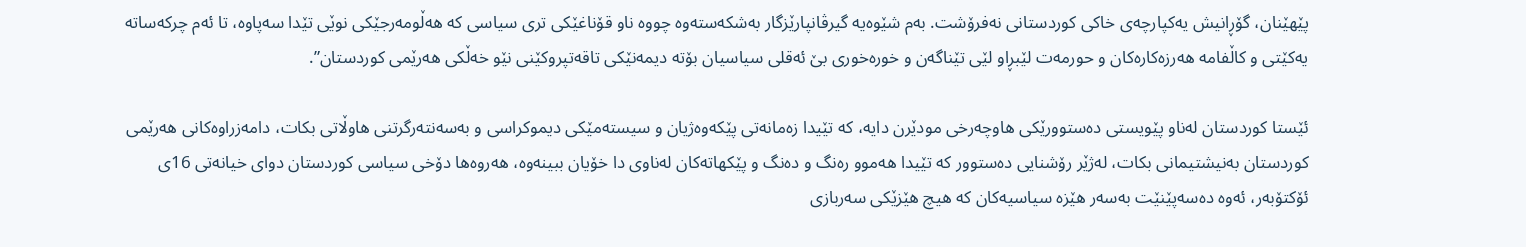پێهێنان، گۆڕانیش یه‌كپارچه‌ی خاكی كوردستانی نه‌فرۆشت. به‌م شێوه‌یه‌ گیرڤانپارێزگار به‌شكه‌سته‌وه‌ چووه‌ ناو قۆناغێكی تری سیاسی كه‌ هه‌ڵومه‌رجێكی نوێی تێدا سه‌پاوه‌، تا ئه‌م چركه‌ساته‌ یه‌كێتی و كاڵفامه‌ هه‌رزه‌كاره‌كان و حورمه‌ت لێبڕاو لێی تێناگه‌ن و خوره‌خوری بێ ئه‌قلی سیاسیان بۆته‌ دیمه‌نێكی تاقه‌تپروكێنی نێو خه‌ڵكی هه‌رێمی كوردستان”.

ئێستا كوردستان له‌ناو پێویستی ده‌ستوورێكی هاوچه‌رخی مودێرن دایه‌، كه‌ تێیدا زه‌مانه‌تی پێكه‌وه‌ژیان و سیسته‌مێكی دیموكراسی و به‌سه‌نته‌رگرتنی هاوڵاتی بكات، دامه‌زراوه‌كانی هه‌رێمی كوردستان به‌نیشتیمانی بكات، له‌ژێر رۆشنایی ده‌ستوور كه‌ تێیدا هه‌موو ره‌نگ و ده‌نگ و پێكهاته‌كان له‌ناوی دا خۆیان ببینه‌وه‌، هه‌روه‌ها دۆخی سیاسی كوردستان دوای خیانه‌تی 16ی ئۆكتۆبه‌ر، ئه‌وه‌ ده‌سه‌پێنێت به‌سه‌ر هێزه‌ سیاسیه‌كان كه‌ هیچ هێزێكی سه‌ربازی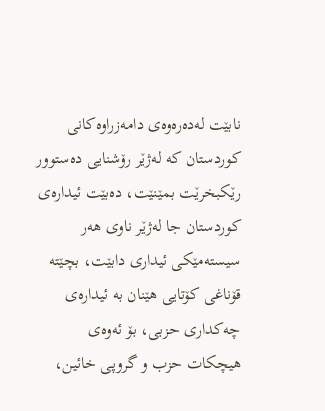نابێت له‌ده‌ره‌وه‌ی دامه‌زراوه‌كانی كوردستان كه‌ له‌ژێر رۆشنایی ده‌ستوور رێكبخرێت بمێنێت، ده‌بێت ئیداره‌ی كوردستان جا له‌ژێر ناوی هه‌ر سیسته‌مێكی ئیداری دابێت، بچێته‌ قۆناغی كۆتایی هێنان به‌ ئیداره‌ی چه‌كداری حزبی، بۆ ئه‌وه‌ی هیچكات حزب و گروپی خائین،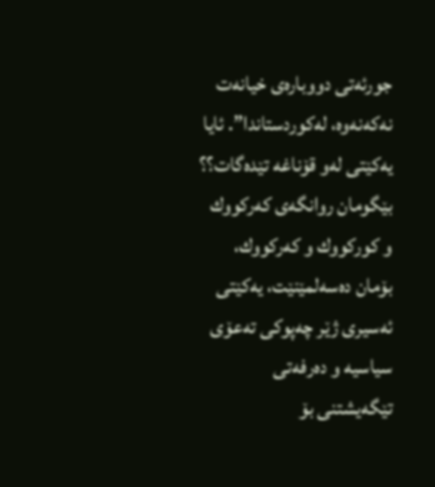جورئه‌تی دووباره‌ی خیانه‌ت نه‌كه‌نه‌وه‌، له‌كوردستاندا”. ئایا یه‌كێتی له‌و قۆناغه‌ تێده‌گات؟؟ بێگومان روانگه‌ی كه‌ركووك و كوركووك و كه‌ركووك، بۆمان ده‌سه‌لمێنێت، یه‌كێتی ئه‌سیری ژێر چه‌پوكی ته‌عۆی سیاسیه‌ و ده‌رفه‌تی تێگه‌یشتنی بۆ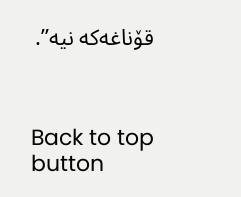قۆناغه‌كه‌ نیه‌”.



Back to top button